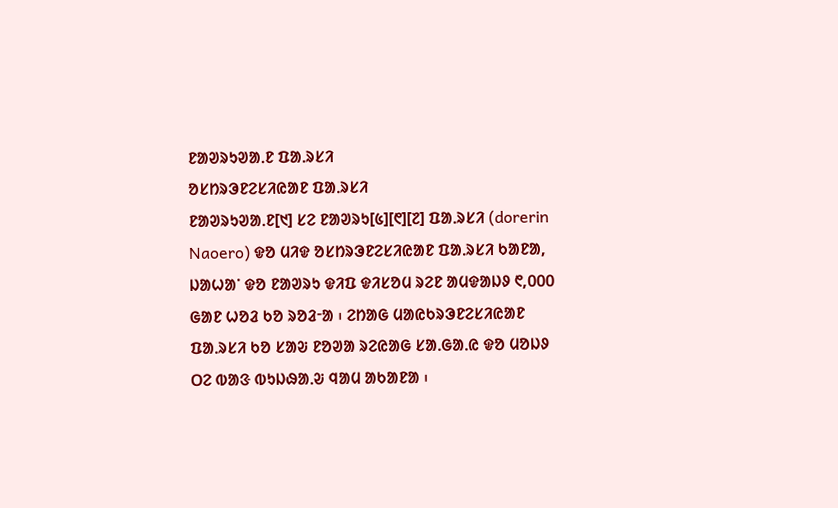ᱱᱟᱣᱨᱩᱣᱟᱹᱱ ᱯᱟᱹᱨᱥᱤ
ᱚᱥᱴᱨᱳᱱᱮᱥᱤᱭᱟᱱ ᱯᱟᱹᱨᱥᱤ
ᱱᱟᱣᱨᱩᱣᱟᱹᱱ[᱑] ᱥᱮ ᱱᱟᱣᱨᱩ[᱕][᱖][᱗] ᱯᱟᱹᱨᱥᱤ (dorerin Naoero) ᱫᱚ ᱢᱤᱫ ᱚᱥᱴᱨᱳᱱᱮᱥᱤᱭᱟᱱ ᱯᱟᱹᱨᱥᱤ ᱠᱟᱱᱟ, ᱡᱟᱦᱟᱸ ᱫᱚ ᱱᱟᱣᱨᱩ ᱫᱤᱯ ᱫᱤᱥᱚᱢ ᱨᱮᱱ ᱟᱢᱫᱟᱡᱽ ᱖,᱐᱐᱐ ᱜᱟᱱ ᱦᱚᱲ ᱠᱚ ᱨᱚᱲᱼᱟ ᱾ ᱮᱴᱟᱜ ᱢᱟᱭᱠᱨᱳᱱᱮᱥᱤᱭᱟᱱ ᱯᱟᱹᱨᱥᱤ ᱠᱚ ᱥᱟᱶ ᱱᱚᱣᱟ ᱨᱮᱭᱟᱜ ᱥᱟᱹᱜᱟᱹᱭ ᱫᱚ ᱢᱚᱡᱽ ᱛᱮ ᱵᱟᱝ ᱵᱩᱡᱷᱟᱹᱶ ᱧᱟᱢ ᱟᱠᱟᱱᱟ ᱾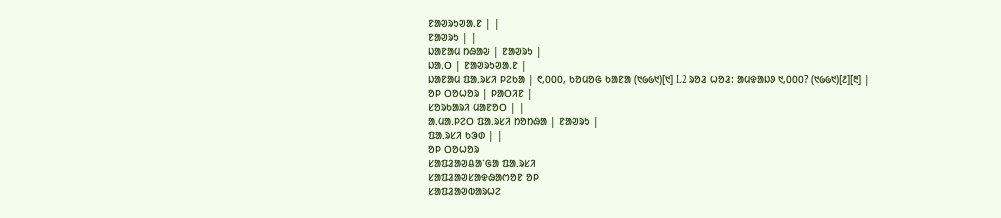ᱱᱟᱣᱨᱩᱣᱟᱹᱱ | |
ᱱᱟᱣᱨᱩ | |
ᱡᱟᱱᱟᱢ ᱴᱷᱟᱶ | ᱱᱟᱣᱨᱩ |
ᱡᱟᱹᱛ | ᱱᱟᱣᱨᱩᱣᱟᱹᱱ |
ᱡᱟᱱᱟᱢ ᱯᱟᱹᱨᱥᱤ ᱞᱮᱠᱟ | ᱖,᱐᱐᱐, ᱠᱚᱢᱚᱜ ᱠᱟᱱᱟ (᱑᱙᱙᱑)[᱑] L2 ᱨᱚᱲ ᱦᱚᱲ: ᱟᱢᱫᱟᱡᱽ ᱑,᱐᱐᱐? (᱑᱙᱙᱑)[᱒][᱓] |
ᱚᱞ ᱛᱚᱦᱚᱨ | ᱞᱟᱛᱤᱱ |
ᱥᱚᱨᱠᱟᱨᱤ ᱢᱟᱱᱚᱛ | |
ᱟᱹᱢᱟᱹᱞᱮᱛ ᱯᱟᱹᱨᱥᱤ ᱴᱚᱴᱷᱟ | ᱱᱟᱣᱨᱩ |
ᱯᱟᱹᱨᱥᱤ ᱠᱳᱰ | |
ᱚᱞ ᱛᱚᱦᱚᱨ
ᱥᱟᱯᱲᱟᱣᱪᱟᱸᱜᱟ ᱯᱟᱹᱨᱥᱤ
ᱥᱟᱯᱲᱟᱣᱥᱟᱫᱷᱟᱬᱚᱱ ᱚᱞ
ᱥᱟᱯᱲᱟᱣᱵᱟᱨᱦᱮ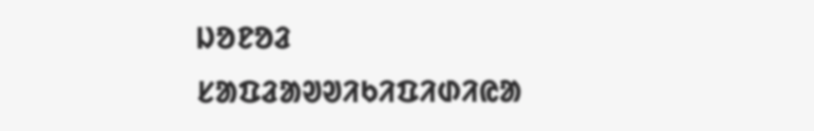ᱡᱚᱱᱚᱲ
ᱥᱟᱯᱲᱟᱣᱣᱤᱠᱤᱯᱤᱰᱤᱭᱟ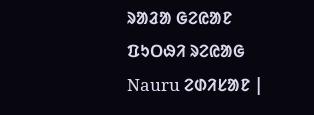ᱨᱟᱲᱟ ᱜᱮᱭᱟᱱ ᱯᱩᱛᱷᱤ ᱨᱮᱭᱟᱜ Nauru ᱮᱰᱤᱥᱟᱱ |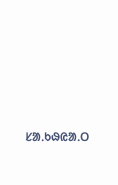ᱥᱟᱹᱠᱷᱭᱟᱹᱛ